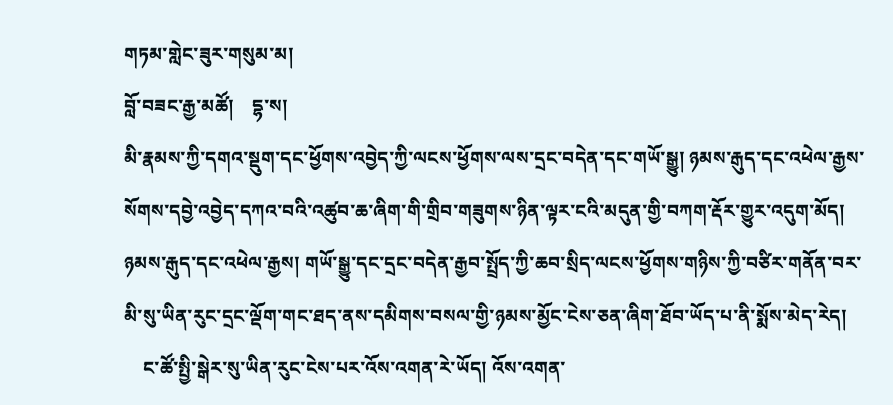གཏམ་གླེང་ཟུར་གསུམ་མ།
བློ་བཟང་རྒྱ་མཚོ།    དྷ་ས།
མི་རྣམས་ཀྱི་དགའ་སྡུག་དང་ཕྱོགས་འབྱེད་ཀྱི་ལངས་ཕྱོགས་ལས་དྲང་བདེན་དང་གཡོ་སྒྱུ། ཉམས་རྒུད་དང་འཕེལ་རྒྱས་སོགས་དབྱེ་འབྱེད་དཀའ་བའི་འཚུབ་ཆ་ཞིག་གི་གྲིབ་གཟུགས་ཉིན་ལྟར་ངའི་མདུན་གྱི་བཀག་རྡོར་གྱུར་འདུག་མོད། ཉམས་རྒུད་དང་འཕེལ་རྒྱས། གཡོ་སྒྱུ་དང་དྲང་བདེན་རྒྱབ་སྤྲོད་ཀྱི་ཆབ་སྲིད་ལངས་ཕྱོགས་གཉིས་ཀྱི་བཙིར་གནོན་བར་མི་སུ་ཡིན་རུང་དྲང་ལྡོག་གང་ཐད་ནས་དམིགས་བསལ་གྱི་ཉམས་མྱོང་ངེས་ཅན་ཞིག་ཐོབ་ཡོད་པ་ནི་སྨོས་མེད་རེད།
    ང་ཚོ་སྤྱི་སྒེར་སུ་ཡིན་རུང་ངེས་པར་འོས་འགན་རེ་ཡོད། འོས་འགན་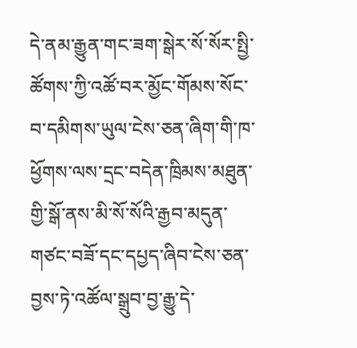དེ་ནམ་རྒྱུན་གང་ཟག་སྒེར་སོ་སོར་སྤྱི་ཚོགས་ཀྱི་འཚོ་བར་མྱོང་གོམས་སོང་བ་དམིགས་ཡུལ་ངེས་ཅན་ཞིག་གི་ཁ་ཕྱོགས་ལས་དྲང་བདེན་ཁྲིམས་མཐུན་གྱི་སྒོ་ནས་མི་སོ་སོའི་རྒྱབ་མདུན་གཙང་བཟོ་དང་དཔྱད་ཞིབ་ངེས་ཅན་བྱས་ཏེ་འཚོལ་སྒྲུབ་བྱ་རྒྱུ་དེ་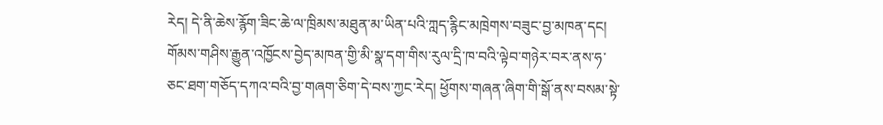རེད། དེ་ནི་ཆེས་རྙོག་ཟིང་ཆེ་ལ་ཁྲིམས་མཐུན་མ་ཡིན་པའི་ཀླད་རྙིང་མཁྲེགས་བཟུང་བྱ་མཁན་དང། གོམས་གཤིས་རྒྱུན་འཁྱོངས་བྱེད་མཁན་གྱི་མི་སྣ་དག་གིས་རུལ་དྲི་ཁ་བའི་ལྟེབ་གཉེར་བར་ནས་ཧ་ཅང་ཐག་གཅོད་དཀའ་བའི་བྱ་གཞག་ཅིག་དེ་བས་ཀྱང་རེད། ཕྱོགས་གཞན་ཞིག་གི་སྒོ་ནས་བསམ་སྟེ་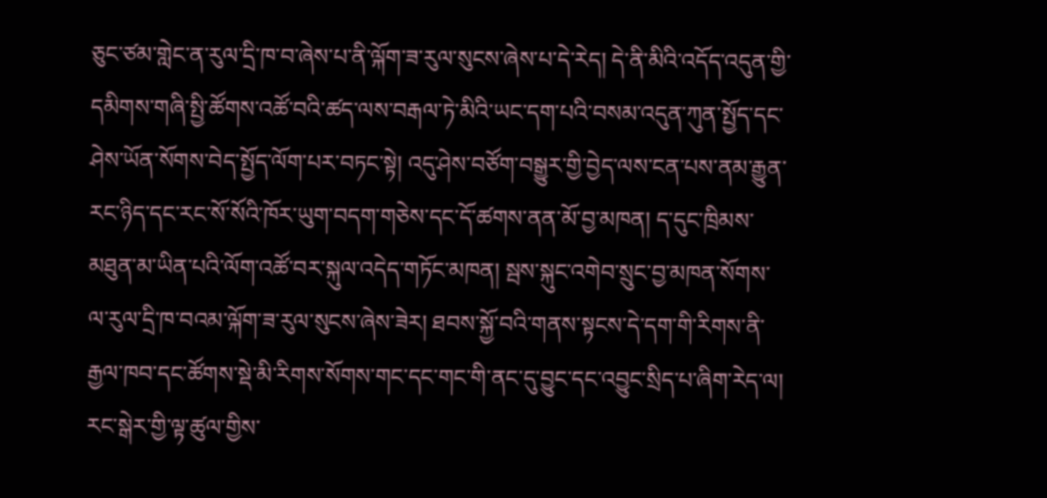ཅུང་ཙམ་གླེང་ན་རུལ་དྲི་ཁ་བ་ཞེས་པ་ནི་ལྐོག་ཟ་རུལ་སུངས་ཞེས་པ་དེ་རེད། དེ་ནི་མིའི་འདོད་འདུན་གྱི་དམིགས་གཞི་སྤྱི་ཚོགས་འཚོ་བའི་ཚད་ལས་བརྒལ་ཏེ་མིའི་ཡང་དག་པའི་བསམ་འདུན་ཀུན་སྤྱོད་དང་ཤེས་ཡོན་སོགས་བེད་སྤྱོད་ལོག་པར་བཏང་སྟེ། འདུ་ཤེས་བཙོག་བསྒྱུར་གྱི་བྱེད་ལས་ངན་པས་ནམ་རྒྱུན་རང་ཉིད་དང་རང་སོ་སོའི་ཁོར་ཡུག་བདག་གཅེས་དང་དོ་ཚགས་ནན་མོ་བྱ་མཁན། ད་དུང་ཁྲིམས་མཐུན་མ་ཡིན་པའི་ལོག་འཚོ་བར་སྐུལ་འདེད་གཏོང་མཁན། སྦས་སྐུང་འགེབ་སྲུང་བྱ་མཁན་སོགས་ལ་རུལ་དྲི་ཁ་བའམ་ལྐོག་ཟ་རུལ་སུངས་ཞེས་ཟེར། ཐབས་སྐྱོ་བའི་གནས་སྟངས་དེ་དག་གི་རིགས་ནི་རྒྱལ་ཁབ་དང་ཚོགས་སྡེ་མི་རིགས་སོགས་གང་དང་གང་གི་ནང་དུ་བྱུང་དང་འབྱུང་སྲིད་པ་ཞིག་རེད་ལ། རང་སྒེར་གྱི་ལྟ་ཚུལ་གྱིས་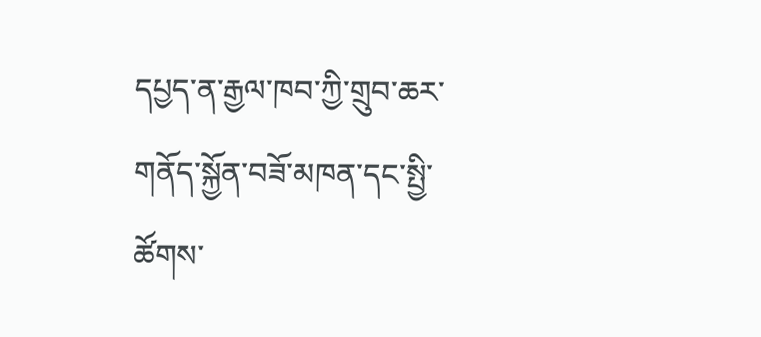དཔྱད་ན་རྒྱལ་ཁབ་ཀྱི་གྲུབ་ཆར་གནོད་སྐྱོན་བཟོ་མཁན་དང་སྤྱི་ཚོགས་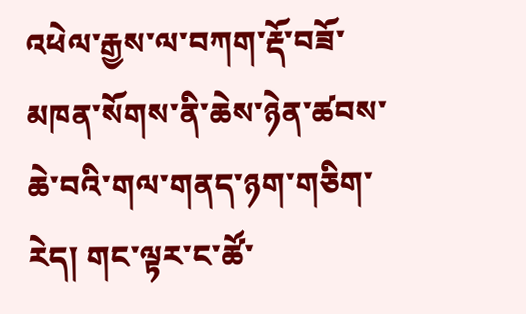འཕེལ་རྒྱས་ལ་བཀག་རྡོ་བཟོ་མཁན་སོགས་ནི་ཆེས་ཉེན་ཚབས་ཆེ་བའི་གལ་གནད་ཉག་གཅིག་རེད། གང་ལྟར་ང་ཚོ་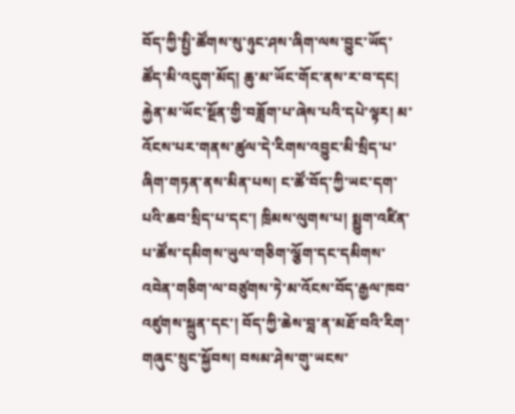བོད་ཀྱི་སྤྱི་ཚོགས་སུ་ཉུང་ཤས་ཞིག་ལས་བྱུང་ཡོད་ཚོད་མི་འདུག་མོད། ཆུ་མ་ཡོང་གོང་ནས་ར་བ་དང། རྐྱེན་མ་ཡོང་སྔོན་གྱི་བཟློག་པ་ཞེས་པའི་དཔེ་ལྟར། མ་འོངས་པར་གནས་ཚུལ་དེ་རིགས་འབྱུང་མི་སྲིད་པ་ཞིག་གཏན་ནས་མིན་པས། ང་ཚོ་བོད་ཀྱི་ཡང་དག་པའི་ཆབ་སྲིད་པ་དང་། ཁྲིམས་ལུགས་པ། སྨྱུག་འཛིན་པ་ཚོས་དམིགས་ཡུལ་གཅིག་ལྕོག་དང་དམིགས་འབེན་གཅིག་ལ་བཙུགས་ཏེ་མ་འོངས་བོད་རྒྱལ་ཁབ་འཛུགས་སྐྲུན་དང་། བོད་ཀྱི་ཆེས་བླ་ན་མཐོ་བའི་རིག་གཞུང་སྲུང་སྐྱོབས། བསམ་ཤེས་གུ་ཡངས་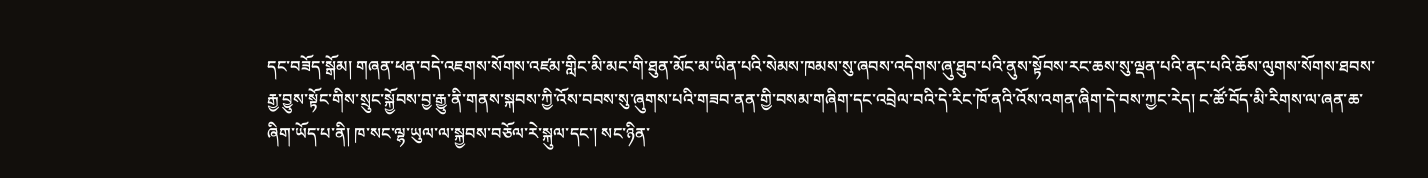དང་བཟོད་སྒོམ། གཞན་ཕན་བདེ་འཇགས་སོགས་འཛམ་གླིང་མི་མང་གི་ཐུན་མོང་མ་ཡིན་པའི་སེམས་ཁམས་སུ་ཞབས་འདེགས་ཞུ་ཐུབ་པའི་ནུས་སྟོབས་རང་ཆས་སུ་ལྡན་པའི་ནང་པའི་ཆོས་ལུགས་སོགས་ཐབས་རྒྱ་བྱུས་སྟོང་གིས་སྲུང་སྐྱོབས་བྱ་རྒྱུ་ནི་གནས་སྐབས་ཀྱི་འོས་བབས་སུ་ཞུགས་པའི་གཟབ་ནན་གྱི་བསམ་གཞིག་དང་འབྲེལ་བའི་དེ་རིང་ཁོ་ནའི་འོས་འགན་ཞིག་དེ་བས་ཀྱང་རེད། ང་ཚོ་བོད་མི་རིགས་ལ་ཞན་ཆ་ཞིག་ཡོད་པ་ནི། ཁ་སང་ལྷ་ཡུལ་ལ་སྐྱབས་བཅོལ་རེ་སྐུལ་དང་། སང་ཉིན་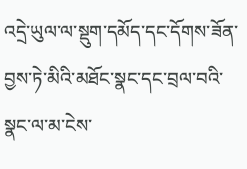འདྲེ་ཡུལ་ལ་སྡུག་དམོད་དང་དོགས་ཟོན་བྱས་ཏེ་མིའི་མཐོང་སྣང་དང་བྲལ་བའི་སྣང་ལ་མ་ངེས་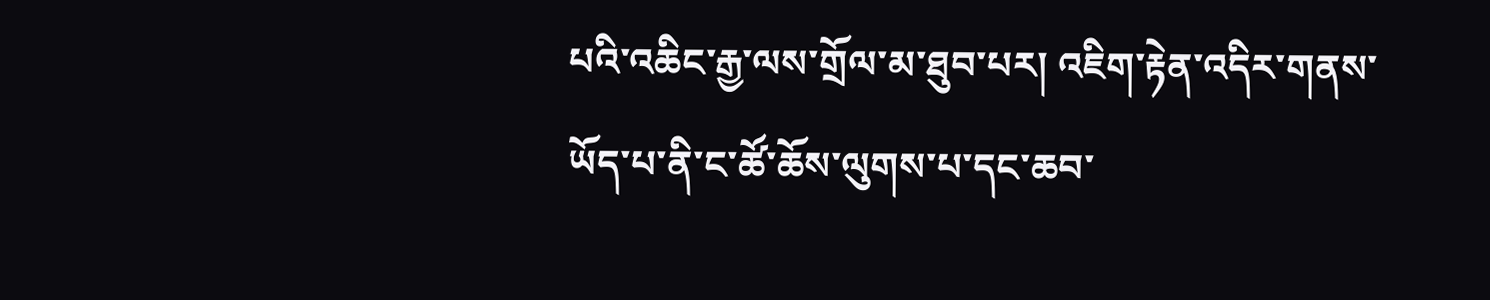པའི་འཆིང་རྒྱ་ལས་གྲོལ་མ་ཐུབ་པར། འཇིག་རྟེན་འདིར་གནས་ཡོད་པ་ནི་ང་ཚོ་ཆོས་ལུགས་པ་དང་ཆབ་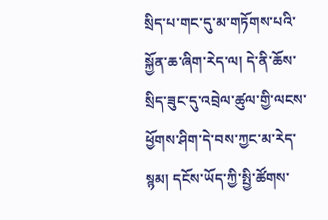སྲིད་པ་གང་དུ་མ་གཏོགས་པའི་སྐྱོན་ཆ་ཞིག་རེད་ལ། དེ་ནི་ཆོས་སྲིད་ཟུང་དུ་འབྲེལ་ཚུལ་གྱི་ལངས་ཕྱོགས་ཤིག་དེ་བས་ཀྱང་མ་རེད་སྙམ། དངོས་ཡོད་ཀྱི་སྤྱི་ཚོགས་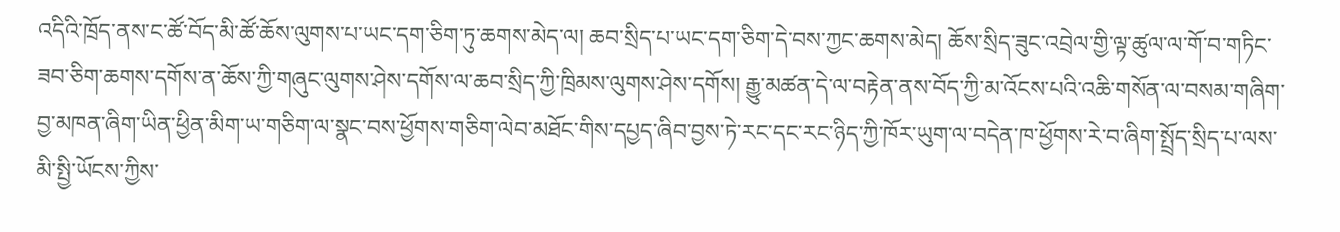འདིའི་ཁྲོད་ནས་ང་ཚོ་བོད་མི་ཚོ་ཆོས་ལུགས་པ་ཡང་དག་ཅིག་ཏུ་ཆགས་མེད་ལ། ཆབ་སྲིད་པ་ཡང་དག་ཅིག་དེ་བས་ཀྱང་ཆགས་མེད། ཆོས་སྲིད་ཟུང་འབྲེལ་གྱི་ལྟ་ཚུལ་ལ་གོ་བ་གཏིང་ཟབ་ཅིག་ཆགས་དགོས་ན་ཆོས་ཀྱི་གཞུང་ལུགས་ཤེས་དགོས་ལ་ཆབ་སྲིད་ཀྱི་ཁྲིམས་ལུགས་ཤེས་དགོས། རྒྱུ་མཚན་དེ་ལ་བརྟེན་ནས་བོད་ཀྱི་མ་འོངས་པའི་འཆི་གསོན་ལ་བསམ་གཞིག་བྱ་མཁན་ཞིག་ཡིན་ཕྱིན་མིག་ཡ་གཅིག་ལ་སྣང་བས་ཕྱོགས་གཅིག་ལེབ་མཐོང་གིས་དཔྱད་ཞིབ་བྱས་ཏེ་རང་དང་རང་ཉིད་ཀྱི་ཁོར་ཡུག་ལ་བདེན་ཁ་ཕྱོགས་རེ་བ་ཞིག་སྤྲོད་སྲིད་པ་ལས་མི་སྤྱི་ཡོངས་ཀྱིས་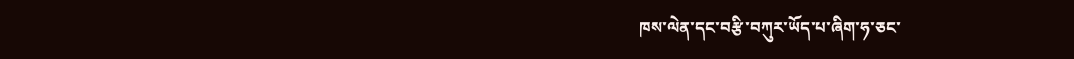ཁས་ལེན་དང་བརྩི་བཀུར་ཡོད་པ་ཞིག་ཧ་ཅང་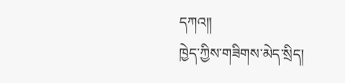དཀའ༎
ཁྱེད་ཀྱིས་གཟིགས་མེད་སྲིད།